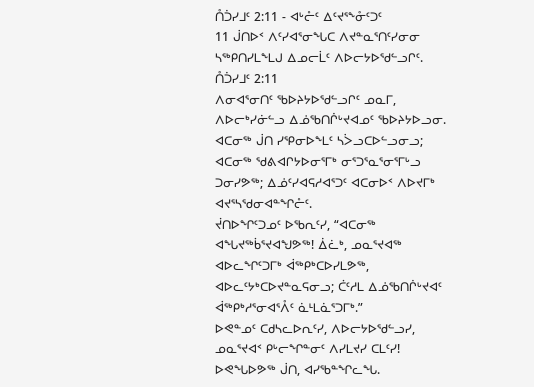ᑍᑑᓯᒧᑦ 2:11 - ᐊᒡᓔᑦ ᐃᑦᔪᕐᖕᓁᑦᑐᑦ
11 ᒎᑎᐅᑉ ᐱᑦᓯᐊᕐᓂᖓᑕ ᐱᔪᓐᓇᕐᑎᑦᓯᓂᓂ ᓴᖅᑭᑎᓯᒪᖕᒪᒍ ᐃᓄᓕᒫᑦ ᐱᐅᓕᔭᐅᖁᓪᓗᒋᑦ.
ᑍᑑᓯᒧᑦ 2:11
ᐱᓂᐊᕐᓂᑎᑦ ᖃᐅᔨᔭᐅᖁᓪᓗᒋᑦ ᓄᓇᒥ, ᐱᐅᓕᒃᓯᓃᓪᓗ ᐃᓅᖃᑎᒌᒡᔪᐊᓄᑦ ᖃᐅᔨᔭᐅᓗᓂ.
ᐊᑕᓂᖅ ᒎᑎ ᓯᕿᓂᐅᖕᒪᑦ ᓴᐴᓗᑕᐅᓪᓗᓂᓗ; ᐊᑕᓂᖅ ᖁᕕᐊᒋᔭᐅᓂᕐᒥᒃ ᓂᕐᑐᕐᓇᕐᓂᕐᒥᒡᓗ ᑐᓂᓯᕗᖅ; ᐃᓅᑦᓯᐊᕋᓱᐊᕐᑐᑦ ᐊᑕᓂᐅᑉ ᐱᐅᔪᒥᒃ ᐊᔪᕐᓴᖁᓂᐊᓐᖏᓔᑦ.
ᔫᑎᐅᖏᑦᑐᓄᑦ ᐅᖃᕆᑦᓯ, “ᐊᑕᓂᖅ ᐊᖓᔪᖅᑳᕐᔪᐊᖑᕗᖅ! ᐄᓛᒃ, ᓄᓇᕐᔪᐊᖅ ᐊᐅᓚᖏᑦᑐᒥᒃ ᐋᖅᑭᒃᑕᐅᓯᒪᕗᖅ, ᐊᐅᓚᑦᔭᒃᑕᐅᔪᓐᓇᕋᓂᓗ; ᑖᑦᓱᒪ ᐃᓅᖃᑎᒌᒡᔪᐊᑦ ᐋᖅᑭᒃᓱᕐᓂᐊᕐᐰᑦ ᓈᒻᒪᓈᕐᑐᒥᒃ.”
ᐅᕙᓐᓄᑦ ᑕᑯᓴᓚᐅᕆᑦᓯ, ᐱᐅᓕᔭᐅᖁᓪᓗᓯ, ᓄᓇᕐᔪᐊᑉ ᑭᒡᓕᖏᓐᓂᑦ ᐱᓯᒪᔪᓯ ᑕᒪᑦᓯ! ᐅᕙᖓᐅᕗᖅ ᒎᑎ, ᐊᓯᖃᓐᖏᓚᖓ.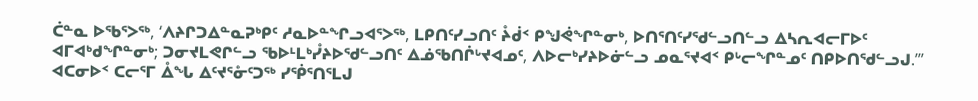ᑖᓐᓇ ᐅᖃᕐᐳᖅ, ‘ᐱᔨᒋᑐᐃᓐᓇᕈᒃᑭᑦ ᓱᓇᐅᓐᖏᓗᐊᕐᐳᖅ, ᒪᑭᑎᑦᓯᓗᑎᑦ ᔧᑰᑉ ᑭᖑᕚᖏᓐᓂᒃ, ᐅᑎᕐᑎᑦᓯᖁᓪᓗᑎᓪᓗ ᐃᓴᕆᐊᓕᒥᐅᑦ ᐊᒥᐊᒃᑯᖏᓐᓂᒃ; ᑐᓂᔪᒪᕙᒋᓪᓗ ᖃᐅᒻᒪᒃᓮᔨᐅᖁᓪᓗᑎᑦ ᐃᓅᖃᑎᒌᒡᔪᐊᓄᑦ, ᐱᐅᓕᒃᓯᔨᐅᓃᓪᓗ ᓄᓇᕐᔪᐊᑉ ᑭᒡᓕᖏᓐᓄᑦ ᑎᑭᐅᑎᖁᓪᓗᒍ.’”
ᐊᑕᓂᐅᑉ ᑕᓕᕐᒥ ᐂᖓ ᐃᑦᔪᕐᓁᑦᑐᖅ ᓯᖀᕐᑎᕐᒪᒍ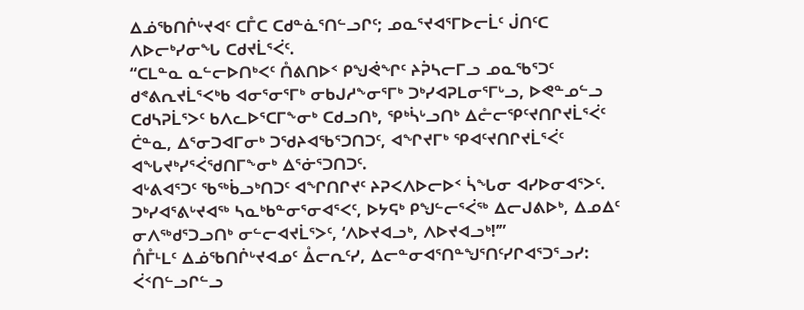ᐃᓅᖃᑎᒌᒡᔪᐊᑦ ᑕᒤᑕ ᑕᑯᓐᓈᕐᑎᓪᓗᒋᑦ; ᓄᓇᕐᔪᐊᕐᒥᐅᓕᒫᑦ ᒎᑎᑦᑕ ᐱᐅᓕᒃᓯᓂᖓ ᑕᑯᔪᒫᕐᐹᑦ.
“ᑕᒪᓐᓇ ᓇᓪᓕᐅᑎᒃᐸᑦ ᑍᕕᑎᐅᑉ ᑭᖑᕚᖏᑦ ᔨᕉᓴᓕᒥᓗ ᓄᓇᖃᕐᑐᑦ ᑯᕝᕕᕆᔪᒫᕐᐸᒃᑲ ᐊᓂᕐᓂᕐᒥᒃ ᓂᑲᒍᓱᖕᓂᕐᒥᒃ ᑐᒃᓯᐊᕈᒪᓂᕐᒥᒡᓗ, ᐅᕙᓐᓄᓪᓗ ᑕᑯᓴᕈᒫᕐᐳᑦ ᑲᐱᓚᐅᕐᑕᒥᖕᓂᒃ ᑕᑯᓗᑎᒃ, ᕿᒃᓵᒡᓗᑎᒃ ᐃᓔᓕᕿᑦᔪᑎᒋᔪᒫᕐᐹᑦ ᑖᓐᓇ, ᐃᕐᓂᑐᐊᒥᓂᒃ ᑐᖁᔨᐊᖃᕐᑐᑎᑐᑦ, ᐊᖏᔪᒥᒃ ᕿᐊᑦᔪᑎᒋᔪᒫᕐᐹᑦ ᐊᖓᔪᒃᓯᕐᐹᖁᑎᒥᖕᓂᒃ ᐃᕐᓃᕐᑐᑎᑐᑦ.
ᐊᒡᕕᐊᕐᑐᑦ ᖃᖅᑳᓗᒃᑎᑐᑦ ᐊᖏᑎᒋᔪᑦ ᔨᕈᐸᐱᐅᓕᐅᑉ ᓵᖓᓂ ᐊᓯᐅᓂᐊᕐᐳᑦ. ᑐᒃᓯᐊᕐᕕᒡᔪᐊᖅ ᓴᓇᒃᑲᓐᓂᕐᓂᐊᕐᐸᑦ, ᐅᔭᕋᒃ ᑭᖑᓪᓕᕐᐹᖅ ᐃᓕᒍᕕᐅᒃ, ᐃᓄᐃᑦ ᓂᐱᖅᑯᕐᑐᓗᑎᒃ ᓂᓪᓕᐊᔪᒫᕐᐳᑦ, ‘ᐱᐅᔪᐊᓗᒃ, ᐱᐅᔪᐊᓗᒃ!’”
ᑍᒤᒻᒪᑦ ᐃᓅᖃᑎᒌᒡᔪᐊᓄᑦ ᐂᓕᕆᑦᓯ, ᐃᓕᓐᓂᐊᕐᑎᓐᖑᕐᑎᑦᓯᒋᐊᕐᑐᕐᓗᓯ: ᐹᑉᑎᓪᓗᒋᓪᓗ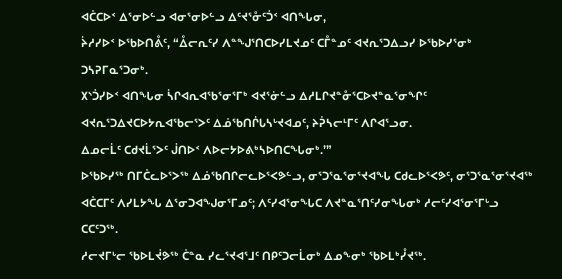ᐊᑖᑕᐅᑉ ᐃᕐᓂᐅᓪᓗ ᐊᓂᕐᓂᐅᓪᓗ ᐃᑦᔪᕐᓁᑦᑑᑉ ᐊᑎᖓᓂ,
ᔩᓱᓯᐅᑉ ᐅᖃᐅᑎᕔᑦ, “ᐂᓕᕆᑦᓯ ᐱᓐᖑᕐᑎᑕᐅᓯᒪᔪᓄᑦ ᑕᒤᓐᓄᑦ ᐊᔪᕆᕐᑐᐃᓗᓯ ᐅᖃᐅᓯᕐᓂᒃ ᑐᓴᕈᒥᓇᕐᑐᓂᒃ.
᙭ᔅᑑᓯᐅᑉ ᐊᑎᖓᓂ ᓵᒋᐊᕆᐊᖃᕐᓂᕐᒥᒃ ᐊᔪᕐᓃᓪᓗ ᐃᓱᒪᒋᔪᓐᓁᕐᑕᐅᔪᓐᓇᕐᓂᖏᑦ ᐊᔪᕆᕐᑐᐃᔪᑕᐅᔭᕆᐊᖃᓕᕐᐳᑦ ᐃᓅᖃᑎᒌᒐᓴᒡᔪᐊᓄᑦ, ᔨᕉᓴᓕᒻᒥᑦ ᐱᒋᐊᕐᓗᓂ.
ᐃᓄᓕᒫᑦ ᑕᑯᔪᒫᕐᐳᑦ ᒎᑎᐅᑉ ᐱᐅᓕᔭᐅᕕᒃᓴᐅᑎᑕᖓᓂᒃ.’”
ᐅᖃᐅᓯᖅ ᑎᒥᑖᓚᐅᕐᐳᖅ ᐃᓅᖃᑎᒋᓕᓚᐅᕐᐸᕗᓪᓗ, ᓂᕐᑐᕐᓇᕐᓂᕐᔪᐊᖓ ᑕᑯᓚᐅᕐᐸᕗᑦ, ᓂᕐᑐᕐᓇᕐᓂᕐᔪᐊᖅ ᐊᑖᑕᒥᑦ ᐱᓯᒪᔭᖓ ᐃᕐᓂᑐᐊᖑᓂᕐᒥᓄᑦ; ᐱᑦᓯᐊᕐᓂᖓᑕ ᐱᔪᓐᓇᕐᑎᑦᓯᓂᖓᓂᒃ ᓱᓕᑦᓯᐊᕐᓂᕐᒥᒡᓗ ᑕᑕᑦᑐᖅ.
ᓱᓕᔪᒥᒡᓕ ᖃᐅᒪᔫᕗᖅ ᑖᓐᓇ ᓯᓚᕐᔪᐊᕐᒧᑦ ᑎᑭᑦᑐᓕᒫᓂᒃ ᐃᓄᖕᓂᒃ ᖃᐅᒪᒃᓮᔪᖅ.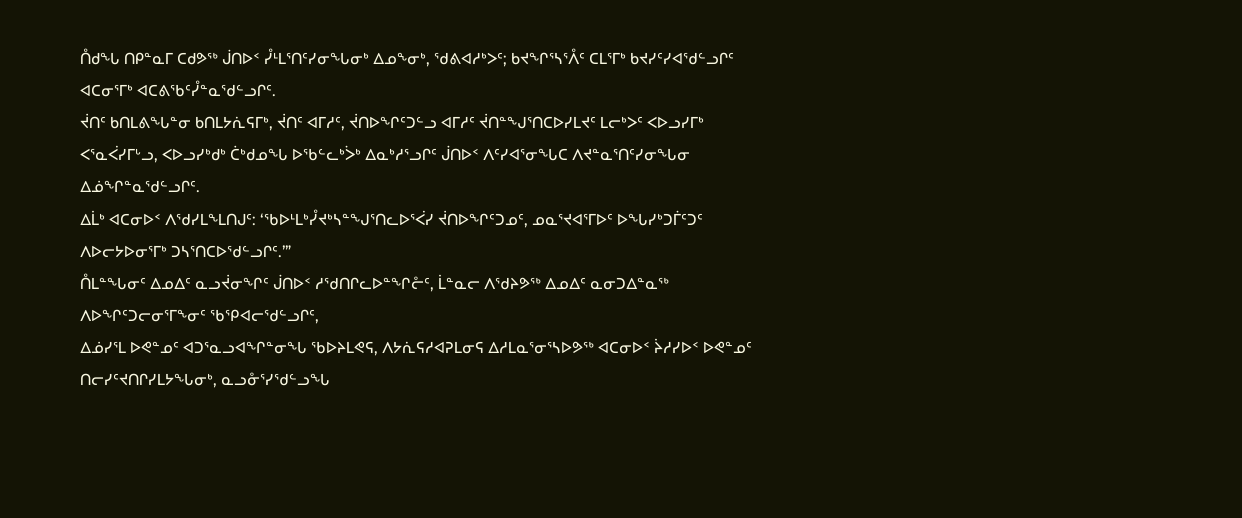ᑍᑯᖓ ᑎᑭᓐᓇᒥ ᑕᑯᕗᖅ ᒎᑎᐅᑉ ᓮᒻᒪᕐᑎᑦᓯᓂᖓᓂᒃ ᐃᓄᖕᓂᒃ, ᖁᕕᐊᓱᒃᐳᑦ; ᑲᔪᖏᕐᓴᕐᐰᑦ ᑕᒪᕐᒥᒃ ᑲᔪᓯᑦᓯᐊᖁᓪᓗᒋᑦ ᐊᑕᓂᕐᒥᒃ ᐊᑕᕕᖃᑦᓮᓐᓇᖁᓪᓗᒋᑦ.
ᔫᑎᑦ ᑲᑎᒪᕕᖓᓐᓂ ᑲᑎᒪᔭᕇᕋᒥᒃ, ᔫᑎᑦ ᐊᒥᓱᑦ, ᔫᑎᐅᖏᑦᑐᓪᓗ ᐊᒥᓱᑦ ᔫᑎᓐᖑᕐᑎᑕᐅᓯᒪᔪᑦ ᒪᓕᒃᐳᑦ ᐸᐅᓗᓯᒥᒃ ᐸᕐᓇᐹᓯᒥᒡᓗ, ᐸᐅᓗᓯᒃᑯᒃ ᑖᒃᑯᓄᖓ ᐅᖃᓪᓚᒃᐴᒃ ᐃᓇᒃᓱᕐᓗᒋᑦ ᒎᑎᐅᑉ ᐱᑦᓯᐊᕐᓂᖓᑕ ᐱᔪᓐᓇᕐᑎᑦᓯᓂᖓᓂ ᐃᓅᖏᓐᓇᖁᓪᓗᒋᑦ.
ᐃᒫᒃ ᐊᑕᓂᐅᑉ ᐱᖁᓯᒪᖕᒪᑎᒍᑦ: ‘ᖃᐅᒻᒪᒃᓮᔪᒃᓴᓐᖑᕐᑎᓚᐅᕐᐹᓯ ᔫᑎᐅᖏᑦᑐᓄᑦ, ᓄᓇᕐᔪᐊᕐᒥᐅᑦ ᐅᖓᓯᒃᑐᒦᑦᑐᑦ ᐱᐅᓕᔭᐅᓂᕐᒥᒃ ᑐᓴᕐᑎᑕᐅᖁᓪᓗᒋᑦ.’”
ᑍᒪᓐᖓᓂᑦ ᐃᓄᐃᑦ ᓇᓗᔫᓂᖏᑦ ᒎᑎᐅᑉ ᓱᖁᑎᒋᓚᐅᓐᖏᓔᑦ, ᒫᓐᓇᓕ ᐱᖁᔨᕗᖅ ᐃᓄᐃᑦ ᓇᓂᑐᐃᓐᓇᖅ ᐱᐅᖏᑦᑐᓕᓂᕐᒥᖕᓂᑦ ᖃᕿᐊᓕᖁᓪᓗᒋᑦ,
ᐃᓅᓯᕐᒪ ᐅᕙᓐᓄᑦ ᐊᑐᕐᓇᓗᐊᖏᓐᓂᖓ ᖃᐅᔨᒪᕙᕋ, ᐱᔭᕇᕋᓱᐊᕈᒪᓂᕋ ᐃᓱᒪᓇᕐᓂᕐᓴᐅᕗᖅ ᐊᑕᓂᐅᑉ ᔩᓱᓯᐅᑉ ᐅᕙᓐᓄᑦ ᑎᓕᓯᑦᔪᑎᒋᓯᒪᔭᖓᓂᒃ, ᓇᓗᓁᕐᓯᖁᓪᓗᖓ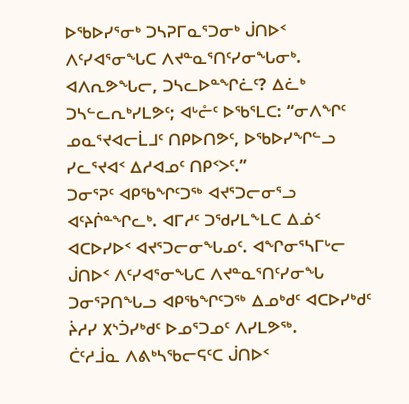ᐅᖃᐅᓯᕐᓂᒃ ᑐᓴᕈᒥᓇᕐᑐᓂᒃ ᒎᑎᐅᑉ ᐱᑦᓯᐊᕐᓂᖓᑕ ᐱᔪᓐᓇᕐᑎᑦᓯᓂᖓᓂᒃ.
ᐊᐱᕆᕗᖓᓕ, ᑐᓴᓚᐅᓐᖏᓛᑦ? ᐃᓛᒃ ᑐᓴᓪᓚᕆᒃᓯᒪᕗᑦ; ᐊᒡᓔᑦ ᐅᖃᕐᒪᑕ: “ᓂᐱᖏᑦ ᓄᓇᕐᔪᐊᓕᒫᒧᑦ ᑎᑭᐅᑎᕗᑦ, ᐅᖃᐅᓯᖏᓪᓗ ᓯᓚᕐᔪᐊᑉ ᐃᓱᐊᓄᑦ ᑎᑭᑉᐳᑦ.”
ᑐᓂᕐᕈᑦ ᐊᑭᖃᖏᑦᑐᖅ ᐊᔪᕐᑐᓕᓂᕐᓗ ᐊᑦᔨᒌᓐᖏᓚᒃ. ᐊᒥᓱᑦ ᑐᖁᓯᒪᖕᒪᑕ ᐃᓅᑉ ᐊᑕᐅᓯᐅᑉ ᐊᔪᕐᑐᓕᓂᖓᓄᑦ. ᐊᖏᓂᕐᓴᒥᒡᓕ ᒎᑎᐅᑉ ᐱᑦᓯᐊᕐᓂᖓᑕ ᐱᔪᓐᓇᕐᑎᑦᓯᓂᖓ ᑐᓂᕐᕈᑎᖓᓗ ᐊᑭᖃᖏᑦᑐᖅ ᐃᓄᒃᑯᑦ ᐊᑕᐅᓯᒃᑯᑦ ᔩᓱᓯ ᙭ᔅᑑᓯᒃᑯᑦ ᐅᓄᕐᑐᓄᑦ ᐱᓯᒪᕗᖅ.
ᑖᑦᓱᒨᓇ ᐱᕕᒃᓴᖃᓕᕋᑦᑕ ᒎᑎᐅᑉ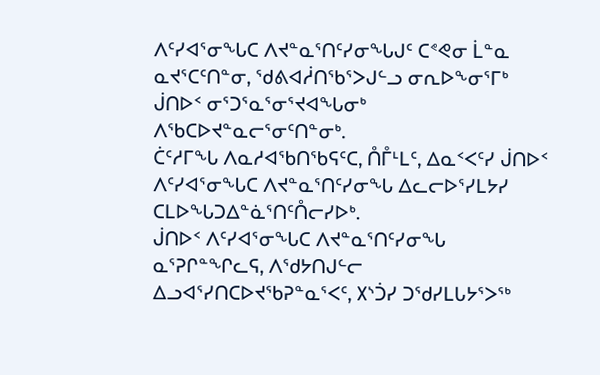ᐱᑦᓯᐊᕐᓂᖓᑕ ᐱᔪᓐᓇᕐᑎᑦᓯᓂᖓᒍᑦ ᑕᕝᕙᓂ ᒫᓐᓇ ᓇᔪᕐᑕᑦᑎᓐᓂ, ᖁᕕᐊᓲᑎᖃᕐᐳᒍᓪᓗ ᓂᕆᐅᖕᓂᕐᒥᒃ ᒎᑎᐅᑉ ᓂᕐᑐᕐᓇᕐᓂᕐᔪᐊᖓᓂᒃ ᐱᖃᑕᐅᔪᓐᓇᓕᕐᓂᑦᑎᓐᓂᒃ.
ᑖᑦᓱᒥᖓ ᐱᓇᓱᐊᖃᑎᖃᕋᑦᑕ, ᑍᒤᒻᒪᑦ, ᐃᓇᑉᐸᑦᓯ ᒎᑎᐅᑉ ᐱᑦᓯᐊᕐᓂᖓᑕ ᐱᔪᓐᓇᕐᑎᑦᓯᓂᖓ ᐃᓚᓕᐅᕐᓯᒪᔭᓯ ᑕᒪᐅᖓᑐᐃᓐᓈᕐᑎᑦᑍᓕᓯᐅᒃ.
ᒎᑎᐅᑉ ᐱᑦᓯᐊᕐᓂᖓᑕ ᐱᔪᓐᓇᕐᑎᑦᓯᓂᖓ ᓇᕐᕈᒋᓐᖏᓚᕋ, ᐱᖁᔭᑎᒍᓪᓕ ᐃᓗᐊᕐᓯᑎᑕᐅᔪᖃᕈᓐᓇᕐᐸᑦ, ᙭ᔅᑑᓯ ᑐᖁᓯᒪᒐᔭᕐᐳᖅ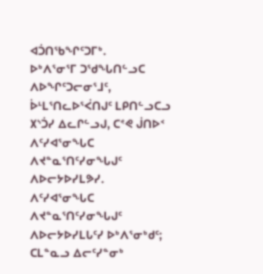ᐊᑑᑎᖃᖏᑦᑐᒥᒃ.
ᐅᒃᐱᕐᓂᕐᒥ ᑐᖁᖓᑎᓪᓗᑕ ᐱᐅᖏᑦᑐᓕᓂᕐᒧᑦ, ᐆᒻᒪᕐᑎᓚᐅᕐᐹᑎᒍᑦ ᒪᑭᑎᓪᓗᑕᓗ ᙭ᔅᑑᓯ ᐃᓚᒋᓪᓗᒍ, ᑕᕝᕙ ᒎᑎᐅᑉ ᐱᑦᓯᐊᕐᓂᖓᑕ ᐱᔪᓐᓇᕐᑎᑦᓯᓂᖓᒍᑦ ᐱᐅᓕᔭᐅᓯᒪᕗᓯ.
ᐱᑦᓯᐊᕐᓂᖓᑕ ᐱᔪᓐᓇᕐᑎᑦᓯᓂᖓᒍᑦ ᐱᐅᓕᔭᐅᓯᒪᒐᑦᓯ ᐅᒃᐱᕐᓂᒃᑯᑦ; ᑕᒪᓐᓇᓗ ᐃᓕᑦᓯᓐᓂᒃ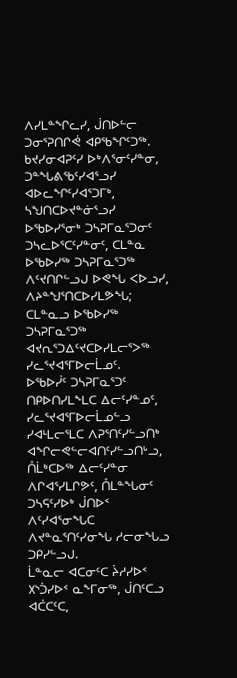ᐱᓯᒪᓐᖏᓚᓯ, ᒎᑎᐅᓪᓕ ᑐᓂᕐᕈᑎᒋᕚ ᐊᑭᖃᖏᑦᑐᖅ.
ᑲᔪᓯᓂᐊᕈᑦᓯ ᐅᒃᐱᕐᓂᑦᓯᓐᓂ, ᑐᓐᖓᕕᖃᑦᓯᐊᕐᓗᓯ ᐊᐅᓚᖏᑦᓯᐊᕐᑐᒥᒃ, ᓴᖑᑎᑕᐅᔪᓐᓃᕐᓗᓯ ᐅᖃᐅᓯᕐᓂᒃ ᑐᓴᕈᒥᓇᕐᑐᓂᑦ ᑐᓴᓚᐅᕐᑕᑦᓯᓐᓂᑦ, ᑕᒪᓐᓇ ᐅᖃᐅᓯᖅ ᑐᓴᕈᒥᓇᕐᑐᖅ ᐱᑦᔪᑎᒋᓪᓗᒍ ᐅᕙᖓ ᐸᐅᓗᓯ, ᐱᔨᓐᖑᕐᑎᑕᐅᓯᒪᕗᖓ; ᑕᒪᓐᓇᓗ ᐅᖃᐅᓯᖅ ᑐᓴᕈᒥᓇᕐᑐᖅ ᐊᔪᕆᕐᑐᐃᑦᔪᑕᐅᓯᒪᓕᕐᐳᖅ ᓯᓚᕐᔪᐊᕐᒥᐅᓕᒫᓄᑦ.
ᐅᖃᐅᓰᑦ ᑐᓴᕈᒥᓇᕐᑐᑦ ᑎᑭᐅᑎᓯᒪᖕᒪᑕ ᐃᓕᑦᓯᓐᓄᑦ, ᓯᓚᕐᔪᐊᕐᒥᐅᓕᒫᓄᓪᓗ ᓯᐊᒻᒪᓕᕐᒪᑕ ᐱᕈᕐᑎᑦᓯᓪᓗᑎᒃ ᐊᖏᓕᕙᓪᓕᐊᑎᑦᓯᓪᓗᑎᒡᓗ, ᑍᒫᒃᑕᐅᖅ ᐃᓕᑦᓯᓐᓂ ᐱᒋᐊᕐᓯᒪᒋᕗᑦ, ᑍᒪᓐᖓᓂᑦ ᑐᓴᕋᑦᓯᐅᒃ ᒎᑎᐅᑉ ᐱᑦᓯᐊᕐᓂᖓᑕ ᐱᔪᓐᓇᕐᑎᑦᓯᓂᖓ ᓱᓕᓂᖓᓗ ᑐᑭᓯᓪᓗᒍ.
ᒫᓐᓇᓕ ᐊᑕᓂᑦᑕ ᔩᓱᓯᐅᑉ ᙭ᔅᑑᓯᐅᑉ ᓇᖕᒥᓂᖅ, ᒎᑎᑦᑕᓗ ᐊᑖᑕᑦᑕ,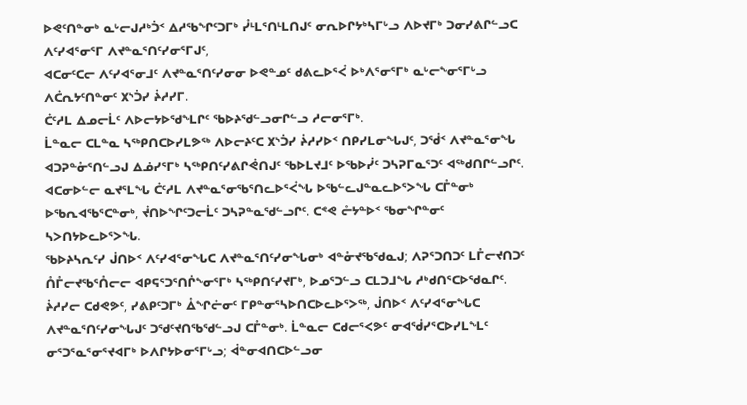ᐅᕙᑦᑎᓐᓂᒃ ᓇᒡᓕᒍᓱᒃᑑᑉ ᐃᓱᖃᖏᑦᑐᒥᒃ ᓮᒻᒪᕐᑎᒻᒪᑎᒍᑦ ᓂᕆᐅᒋᔭᒃᓴᒥᒡᓗ ᐱᐅᔪᒥᒃ ᑐᓂᓯᕕᒋᓪᓗᑕ ᐱᑦᓯᐊᕐᓂᕐᒥ ᐱᔪᓐᓇᕐᑎᑦᓯᓂᕐᒥᒍᑦ,
ᐊᑕᓂᑦᑕᓕ ᐱᑦᓯᐊᕐᓂᒧᑦ ᐱᔪᓐᓇᕐᑎᑦᓯᓂᓂ ᐅᕙᓐᓄᑦ ᑯᕕᓚᐅᕐᐹ ᐅᒃᐱᕐᓂᕐᒥᒃ ᓇᒡᓕᖕᓂᕐᒥᒡᓗ ᐱᑖᕆᔭᑦᑎᓐᓂᑦ ᙭ᔅᑑᓯ ᔩᓱᓯᒥ.
ᑖᑦᓱᒪ ᐃᓄᓕᒫᑦ ᐱᐅᓕᔭᐅᖁᖕᒪᒋᑦ ᖃᐅᔨᖁᓪᓗᓂᒋᓪᓗ ᓱᓕᓂᕐᒥᒃ.
ᒫᓐᓇᓕ ᑕᒪᓐᓇ ᓴᖅᑭᑎᑕᐅᓯᒪᕗᖅ ᐱᐅᓕᔨᑦᑕ ᙭ᔅᑑᓯ ᔩᓱᓯᐅᑉ ᑎᑭᓯᒪᓂᖓᒍᑦ, ᑐᖂᑉ ᐱᔪᓐᓇᕐᓂᖓ ᐊᑐᕈᓐᓁᕐᑎᓪᓗᒍ ᐃᓅᓯᕐᒥᒃ ᓴᖅᑭᑎᑦᓯᕕᒋᕚᑎᒍᑦ ᖃᐅᒪᔪᒧᑦ ᐅᖃᐅᓰᑦ ᑐᓴᕈᒥᓇᕐᑐᑦ ᐊᖅᑯᑎᒋᓪᓗᒋᑦ.
ᐊᑕᓂᐅᓪᓕ ᓇᔪᕐᒪᖓ ᑖᑦᓱᒪ ᐱᔪᓐᓇᕐᓂᖃᕐᑎᓚᐅᕐᐹᖓ ᐅᖃᓪᓚᒍᓐᓇᓚᐅᕐᐳᖓ ᑕᒤᓐᓂᒃ ᐅᖃᕆᐊᖃᕐᑕᓐᓂᒃ, ᔫᑎᐅᖏᑦᑐᓕᒫᑦ ᑐᓴᕈᓐᓇᖁᓪᓗᒋᑦ. ᑕᕝᕙ ᓔᔭᓐᐅᑉ ᖃᓂᖏᓐᓂᑦ ᓴᐳᑎᔭᐅᓚᐅᕐᐳᖓ.
ᖃᐅᔨᓴᕆᑦᓯ ᒎᑎᐅᑉ ᐱᑦᓯᐊᕐᓂᖓᑕ ᐱᔪᓐᓇᕐᑎᑦᓯᓂᖓᓂᒃ ᐊᓐᓁᔪᖃᖁᓇᒍ; ᐱᕈᕐᑐᑎᑐᑦ ᒪᒤᓕᔪᑎᑐᑦ ᑍᒤᓕᔪᖃᕐᑍᓕᓕ ᐊᑭᕋᕐᑐᕐᑎᒌᖕᓂᕐᒥᒃ ᓴᖅᑭᑎᑦᓯᔪᒥᒃ, ᐅᓄᕐᑐᓪᓗ ᑕᒪᑐᒧᖓ ᓱᒃᑯᑎᕐᑕᐅᖁᓇᒋᑦ.
ᔩᓱᓯᓕ ᑕᑯᕙᕗᑦ, ᓯᕕᑭᑦᑐᒥᒃ ᐂᖏᓖᓂᑦ ᒥᑭᓐᓂᕐᓴᐅᑎᑕᐅᓚᐅᕐᐳᖅ, ᒎᑎᐅᑉ ᐱᑦᓯᐊᕐᓂᖓᑕ ᐱᔪᓐᓇᕐᑎᑦᓯᓂᖓᒍᑦ ᑐᖁᑦᔪᑎᖃᖁᓪᓗᒍ ᑕᒤᓐᓂᒃ. ᒫᓐᓇᓕ ᑕᑯᓕᕐᐸᕗᑦ ᓂᐊᖂᓯᕐᑕᐅᓯᒪᖕᒪᑦ ᓂᕐᑐᕐᓇᕐᓂᕐᔪᐊᒥᒃ ᐅᐱᒋᔭᐅᓂᕐᒥᒡᓗ; ᐋᓐᓂᐊᑎᑕᐅᓪᓗᓂ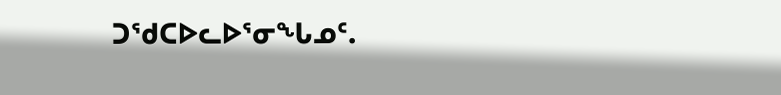ᑐᖁᑕᐅᓚᐅᕐᓂᖓᓄᑦ.